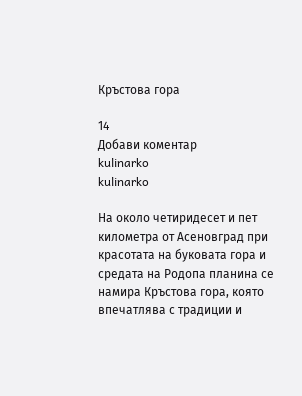Кръстова гора

14
Добави коментар
kulinarko
kulinarko

На около четиридесет и пет километра от Асеновград при красотата на буковата гора и средата на Родопа планина се намира Кръстова гора, която впечатлява с традиции и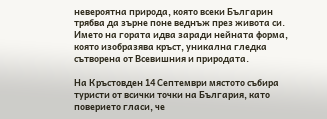невероятна природа, която всеки Българин трябва да зърне поне веднъж през живота си. Името на гората идва заради нейната форма, която изобразява кръст, уникална гледка сътворена от Всевишния и природата.

На Кръстовден 14 Септември мястото събира туристи от всички точки на България, като поверието гласи, че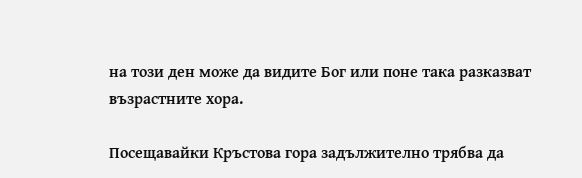на този ден може да видите Бог или поне така разказват възрастните хора.

Посещавайки Кръстова гора задължително трябва да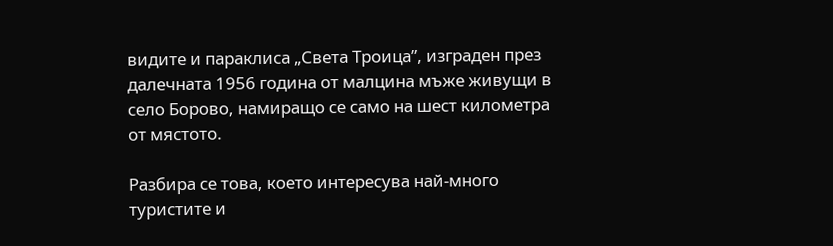видите и параклиса „Света Троица”, изграден през далечната 1956 година от малцина мъже живущи в село Борово, намиращо се само на шест километра от мястото.

Разбира се това, което интересува най-много туристите и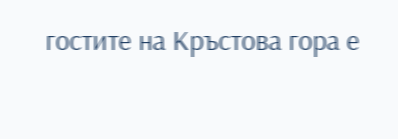гостите на Кръстова гора е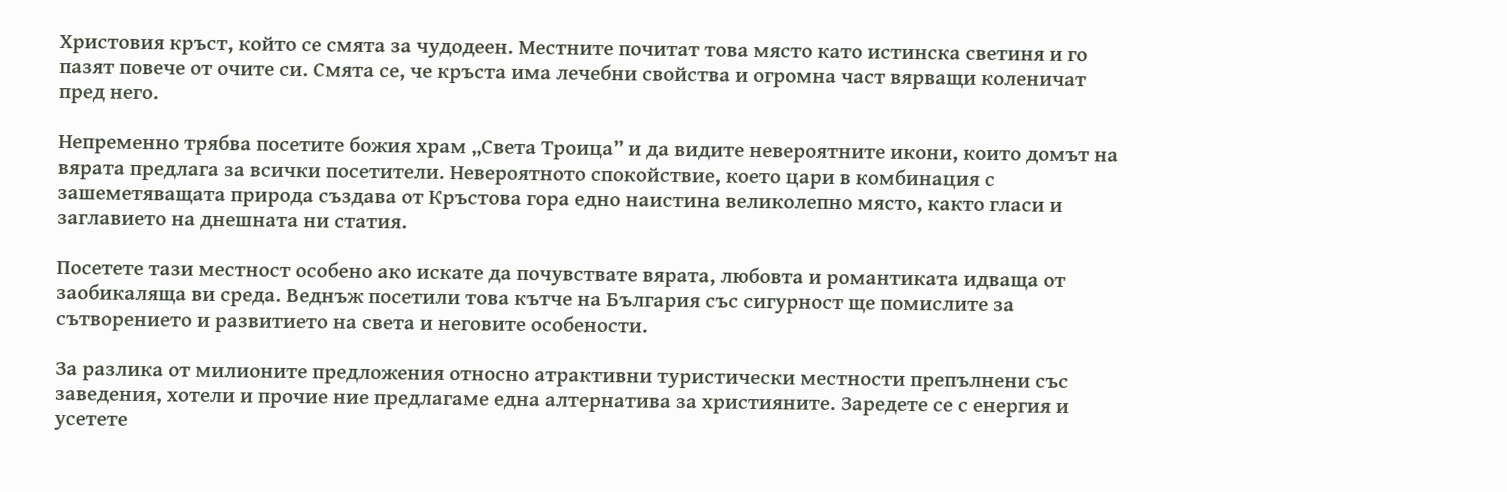Христовия кръст, който се смята за чудодеен. Местните почитат това място като истинска светиня и го пазят повече от очите си. Смята се, че кръста има лечебни свойства и огромна част вярващи коленичат пред него.

Непременно трябва посетите божия храм „Света Троица” и да видите невероятните икони, които домът на вярата предлага за всички посетители. Невероятното спокойствие, което цари в комбинация с зашеметяващата природа създава от Кръстова гора едно наистина великолепно място, както гласи и заглавието на днешната ни статия.

Посетете тази местност особено ако искате да почувствате вярата, любовта и романтиката идваща от заобикаляща ви среда. Веднъж посетили това кътче на България със сигурност ще помислите за сътворението и развитието на света и неговите особености.

За разлика от милионите предложения относно атрактивни туристически местности препълнени със заведения, хотели и прочие ние предлагаме една алтернатива за християните. Заредете се с енергия и усетете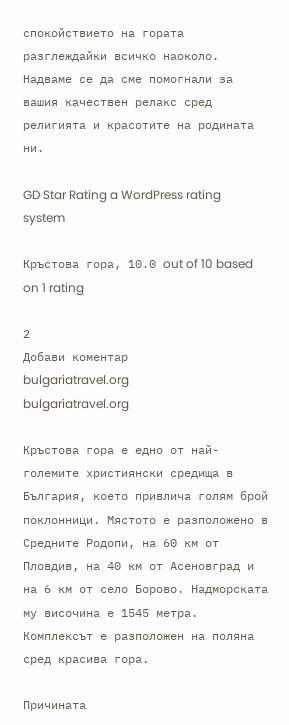спокойствието на гората разглеждайки всичко наоколо. Надваме се да сме помогнали за вашия качествен релакс сред религията и красотите на родината ни.

GD Star Rating a WordPress rating system

Кръстова гора, 10.0 out of 10 based on 1 rating

2
Добави коментар
bulgariatravel.org
bulgariatravel.org

Кръстова гора е едно от най-големите християнски средища в България, което привлича голям брой поклонници. Мястото е разположено в Средните Родопи, на 60 км от Пловдив, на 40 км от Асеновград и на 6 км от село Борово. Надморската му височина е 1545 метра. Комплексът е разположен на поляна сред красива гора.

Причината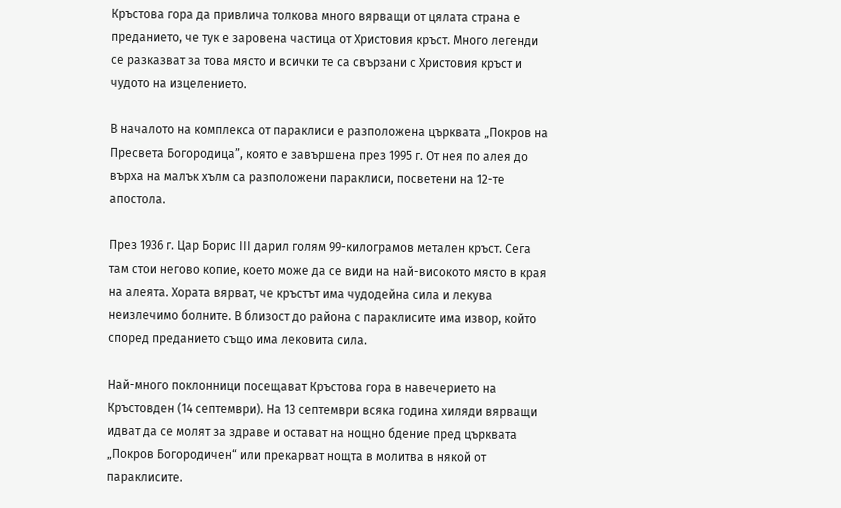Кръстова гора да привлича толкова много вярващи от цялата страна е преданието, че тук е заровена частица от Христовия кръст. Много легенди се разказват за това място и всички те са свързани с Христовия кръст и чудото на изцелението.

В началото на комплекса от параклиси е разположена църквата „Покров на Пресвета Богородица”, която е завършена през 1995 г. От нея по алея до върха на малък хълм са разположени параклиси, посветени на 12-те апостола.

През 1936 г. Цар Борис ІІІ дарил голям 99-килограмов метален кръст. Сега там стои негово копие, което може да се види на най-високото място в края на алеята. Хората вярват, че кръстът има чудодейна сила и лекува неизлечимо болните. В близост до района с параклисите има извор, който според преданието също има лековита сила.

Най-много поклонници посещават Кръстова гора в навечерието на Кръстовден (14 септември). На 13 септември всяка година хиляди вярващи идват да се молят за здраве и остават на нощно бдение пред църквата „Покров Богородичен“ или прекарват нощта в молитва в някой от параклисите.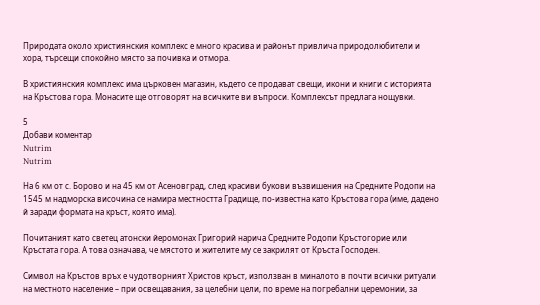Природата около християнския комплекс е много красива и районът привлича природолюбители и хора, търсещи спокойно място за почивка и отмора.

В християнския комплекс има църковен магазин, където се продават свещи, икони и книги с историята на Кръстова гора. Монасите ще отговорят на всичките ви въпроси. Комплексът предлага нощувки.

5
Добави коментар
Nutrim
Nutrim

На 6 км от с. Борово и на 45 км от Асеновград, след красиви букови възвишения на Средните Родопи на 1545 м надморска височина се намира местността Градище, по-известна като Кръстова гора (име, дадено й заради формата на кръст, която има).

Почитаният като светец атонски йеромонах Григорий нарича Средните Родопи Кръстогорие или Кръстата гора. А това означава, че мястото и жителите му се закрилят от Кръста Господен.

Символ на Кръстов връх е чудотворният Христов кръст, използван в миналото в почти всички ритуали на местното население – при освещавания, за целебни цели, по време на погребални церемонии, за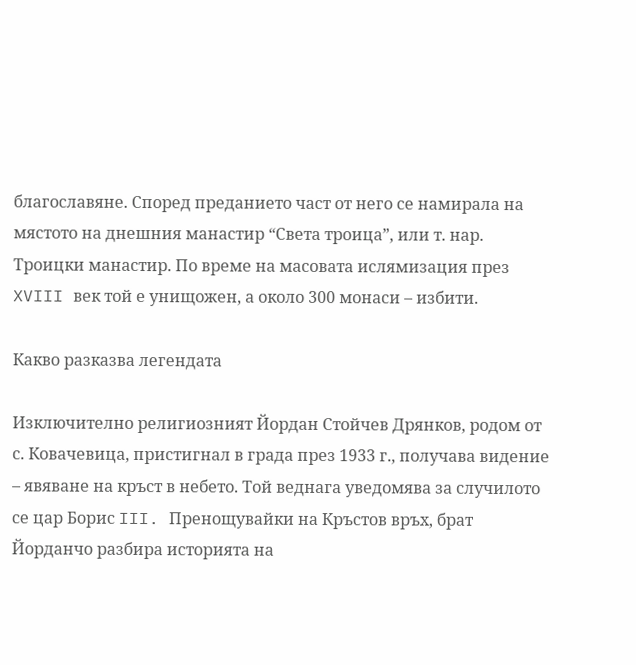благославяне. Според преданието част от него се намирала на мястото на днешния манастир “Света троица”, или т. нар. Троицки манастир. По време на масовата ислямизация през XVIII век той е унищожен, а около 300 монаси – избити.

Какво разказва легендата

Изключително религиозният Йордан Стойчев Дрянков, родом от с. Ковачевица, пристигнал в града през 1933 г., получава видение – явяване на кръст в небето. Той веднага уведомява за случилото се цар Борис III. Пренощувайки на Кръстов връх, брат Йорданчо разбира историята на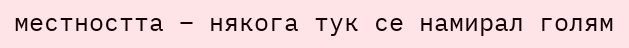местността – някога тук се намирал голям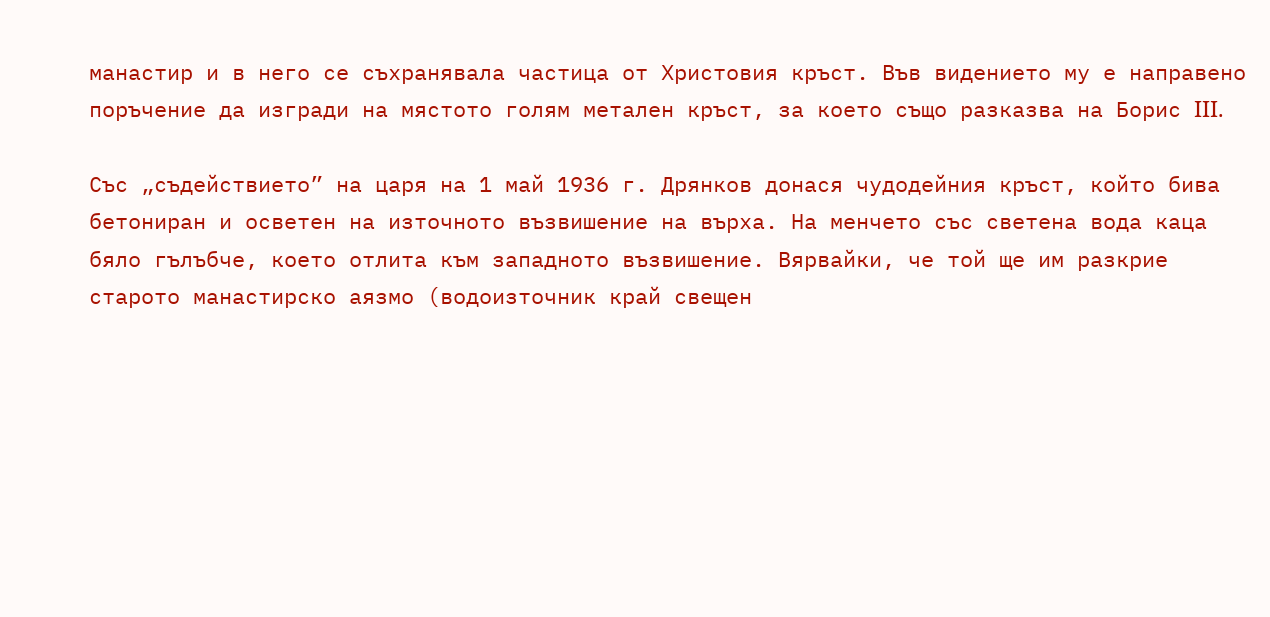манастир и в него се съхранявала частица от Христовия кръст. Във видението му е направено поръчение да изгради на мястото голям метален кръст, за което също разказва на Борис III.

Със „съдействието” на царя на 1 май 1936 г. Дрянков донася чудодейния кръст, който бива бетониран и осветен на източното възвишение на върха. На менчето със светена вода каца бяло гълъбче, което отлита към западното възвишение. Вярвайки, че той ще им разкрие старото манастирско аязмо (водоизточник край свещен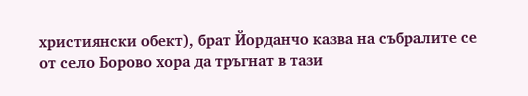християнски обект), брат Йорданчо казва на събралите се от село Борово хора да тръгнат в тази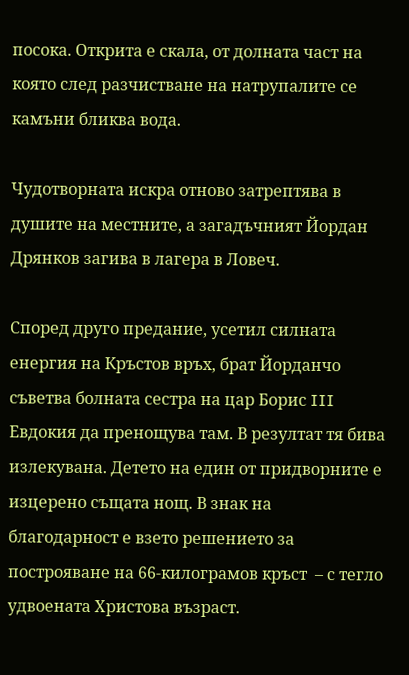посока. Открита е скала, от долната част на която след разчистване на натрупалите се камъни бликва вода.

Чудотворната искра отново затрептява в душите на местните, а загадъчният Йордан Дрянков загива в лагера в Ловеч.

Според друго предание, усетил силната енергия на Кръстов връх, брат Йорданчо съветва болната сестра на цар Борис III Евдокия да пренощува там. В резултат тя бива излекувана. Детето на един от придворните е изцерено същата нощ. В знак на благодарност е взето решението за построяване на 66-килограмов кръст  – с тегло удвоената Христова възраст.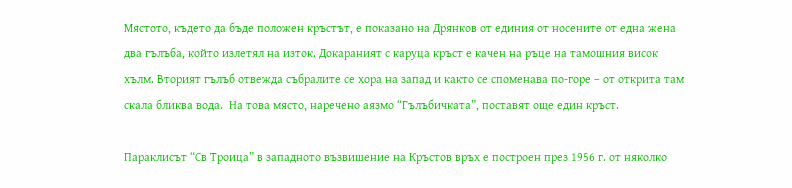Мястото, където да бъде положен кръстът, е показано на Дрянков от единия от носените от една жена два гълъба, който излетял на изток. Докараният с каруца кръст е качен на ръце на тамошния висок хълм. Вторият гълъб отвежда събралите се хора на запад и както се споменава по-горе – от открита там скала бликва вода.  На това място, наречено аязмо “Гълъбичката”, поставят още един кръст.

Параклисът “Св Троица” в западното възвишение на Кръстов връх е построен през 1956 г. от няколко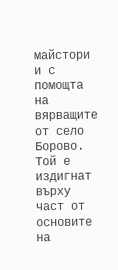майстори и с помощта на вярващите от село Борово. Той е издигнат върху част от основите на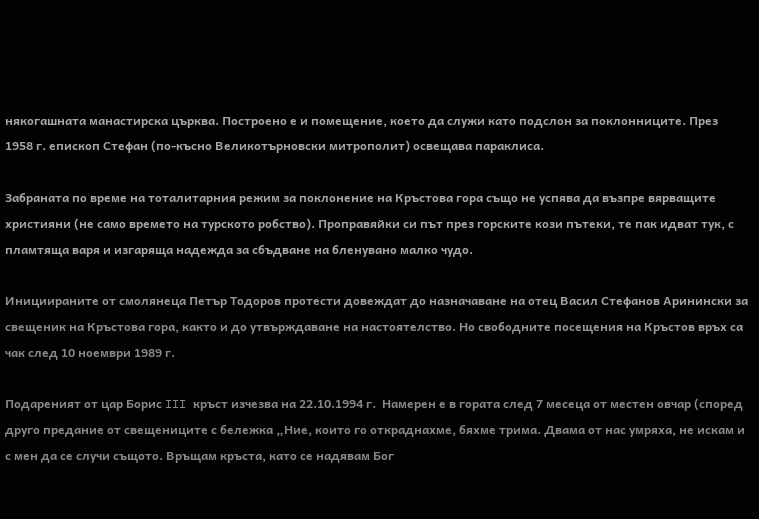някогашната манастирска църква. Построено е и помещение, което да служи като подслон за поклонниците. През 1958 г. епископ Стефан (по-късно Великотърновски митрополит) освещава параклиса.

Забраната по време на тоталитарния режим за поклонение на Кръстова гора също не успява да възпре вярващите християни (не само времето на турското робство). Проправяйки си път през горските кози пътеки, те пак идват тук, с пламтяща варя и изгаряща надежда за сбъдване на бленувано малко чудо.

Инициираните от смолянеца Петър Тодоров протести довеждат до назначаване на отец Васил Стефанов Аринински за свещеник на Кръстова гора, както и до утвърждаване на настоятелство. Но свободните посещения на Кръстов връх са чак след 10 ноември 1989 г.

Подареният от цар Борис III кръст изчезва на 22.10.1994 г.  Намерен е в гората след 7 месеца от местен овчар (според друго предание от свещениците с бележка „Ние, които го откраднахме, бяхме трима. Двама от нас умряха, не искам и с мен да се случи същото. Връщам кръста, като се надявам Бог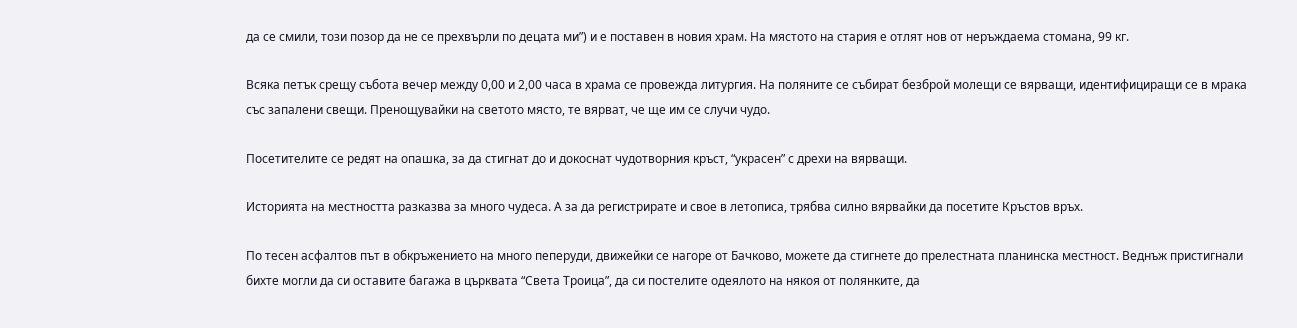да се смили, този позор да не се прехвърли по децата ми”) и е поставен в новия храм. На мястото на стария е отлят нов от неръждаема стомана, 99 кг.

Всяка петък срещу събота вечер между 0,00 и 2,00 часа в храма се провежда литургия. На поляните се събират безброй молещи се вярващи, идентифициращи се в мрака със запалени свещи. Пренощувайки на светото място, те вярват, че ще им се случи чудо.

Посетителите се редят на опашка, за да стигнат до и докоснат чудотворния кръст, “украсен” с дрехи на вярващи.

Историята на местността разказва за много чудеса. А за да регистрирате и свое в летописа, трябва силно вярвайки да посетите Кръстов връх.

По тесен асфалтов път в обкръжението на много пеперуди, движейки се нагоре от Бачково, можете да стигнете до прелестната планинска местност. Веднъж пристигнали бихте могли да си оставите багажа в църквата “Света Троица”, да си постелите одеялото на някоя от полянките, да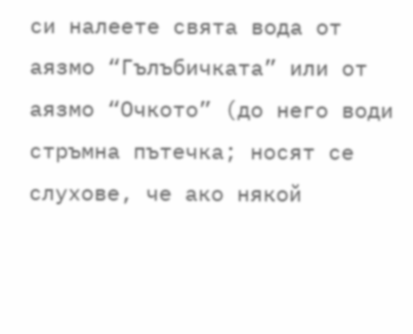си налеете свята вода от аязмо “Гълъбичката” или от аязмо “Очкото” (до него води стръмна пътечка; носят се слухове, че ако някой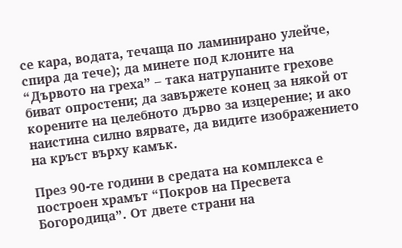се кара, водата, течаща по ламинирано улейче, спира да тече); да минете под клоните на “Дървото на греха” – така натрупаните грехове биват опростени; да завържете конец за някой от корените на целебното дърво за изцерение; и ако наистина силно вярвате, да видите изображението на кръст върху камък.

През 90-те години в средата на комплекса е построен храмът “Покров на Пресвета Богородица”. От двете страни на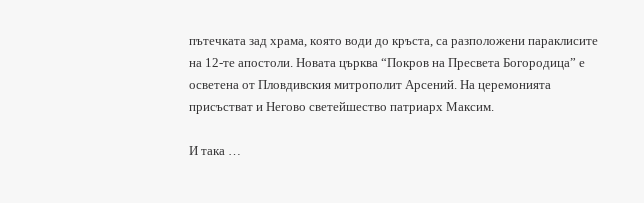пътечката зад храма, която води до кръста, са разположени параклисите на 12-те апостоли. Новата църква “Покров на Пресвета Богородица” е осветена от Пловдивския митрополит Арсений. На церемонията присъстват и Негово светейшество патриарх Максим.

И така …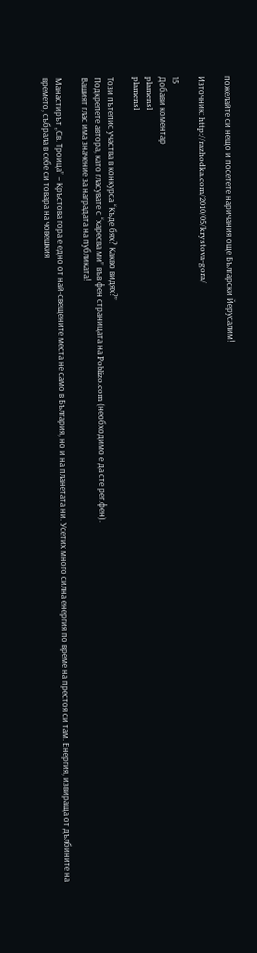пожелайте си нещо и посетете наричания още Български Йерусалим!

Източник: http://razhodka.com/2010/05/krystova-gora/

15
Добави коментар
plamensl
plamensl

Този пътепис участва в конкурса “Къде бях? Какво видях?”
Подкрепете автора, като гласувате с “харесва ми” във фен страницата на Poblizo.com (необходимо е да сте рег.фен).
Вашият глас има значение за наградата на публиката!

Манастирът „Св. Троица” – Кръстова гора е едно от най-свещените места не само в България, но и на планетата ни. Усетих много силна енергия по време на престоя си там. Енергия, извираща от дълбините на времето, събрала в себе си товара на човешкия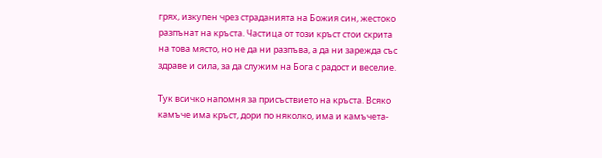грях, изкупен чрез страданията на Божия син, жестоко разпънат на кръста. Частица от този кръст стои скрита на това място, но не да ни разпъва, а да ни зарежда със здраве и сила, за да служим на Бога с радост и веселие.

Тук всичко напомня за присъствието на кръста. Всяко камъче има кръст, дори по няколко, има и камъчета-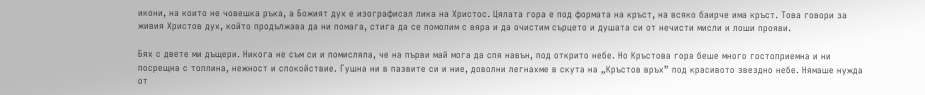икони, на които не човешка ръка, а Божият дух е изографисал лика на Христос. Цялата гора е под формата на кръст, на всяко баирче има кръст. Това говори за живия Христов дух, който продължава да ни помага, стига да се помолим с вяра и да очистим сърцето и душата си от нечисти мисли и лоши прояви.

Бях с двете ми дъщери. Никога не съм си и помисляла, че на първи май мога да спя навън, под открито небе. Но Кръстова гора беше много гостоприемна и ни посрещна с топлина, нежност и спокойствие. Гушна ни в пазвите си и ние, доволни легнахме в скута на „Кръстов връх” под красивото звездно небе. Нямаше нужда от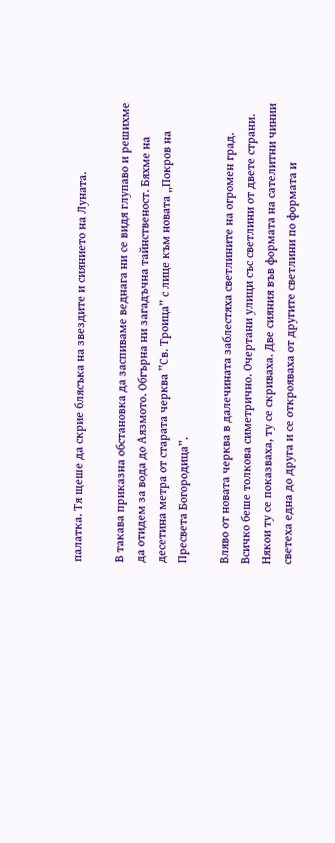палатка. Тя щеше да скрие блясъка на звездите и сиянието на Луната.

В такава приказна обстановка да заспиваме веднага ни се видя глупаво и решихме да отидем за вода до Аязмото. Обгърна ни загадъчна тайнственост. Бяхме на десетина метра от старата черква ”Св. Троица” с лице към новата „Покров на Пресвета Богородица”.

Вляво от новата черква в далечината заблестяха светлините на огромен град. Всичко беше толкова симетрично. Очертани улици със светлини от двете страни. Някои ту се показваха, ту се скриваха. Две сияния във формата на сателитни чинии светеха една до друга и се открояваха от другите светлини по формата и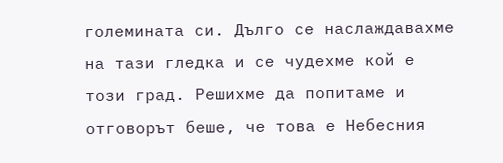големината си. Дълго се наслаждавахме на тази гледка и се чудехме кой е този град. Решихме да попитаме и отговорът беше, че това е Небесния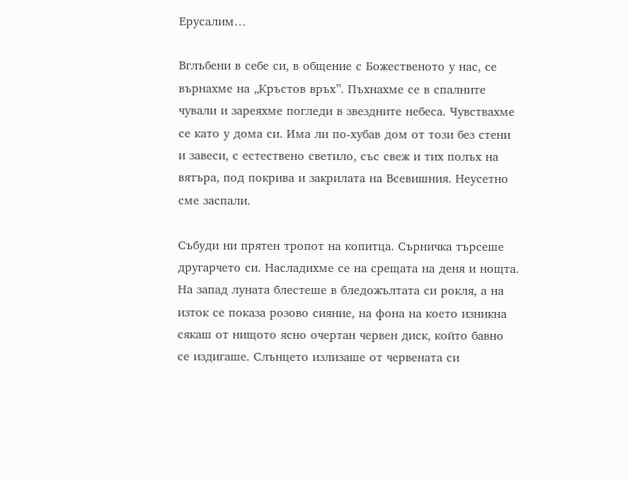Ерусалим…

Вглъбени в себе си, в общение с Божественото у нас, се върнахме на „Кръстов връх”. Пъхнахме се в спалните чували и зареяхме погледи в звездните небеса. Чувствахме се като у дома си. Има ли по-хубав дом от този без стени и завеси, с естествено светило, със свеж и тих полъх на вятъра, под покрива и закрилата на Всевишния. Неусетно сме заспали.

Събуди ни прятен тропот на копитца. Сърничка търсеше другарчето си. Насладихме се на срещата на деня и нощта. На запад луната блестеше в бледожълтата си рокля, а на изток се показа розово сияние, на фона на което изникна сякаш от нищото ясно очертан червен диск, който бавно се издигаше. Слънцето излизаше от червената си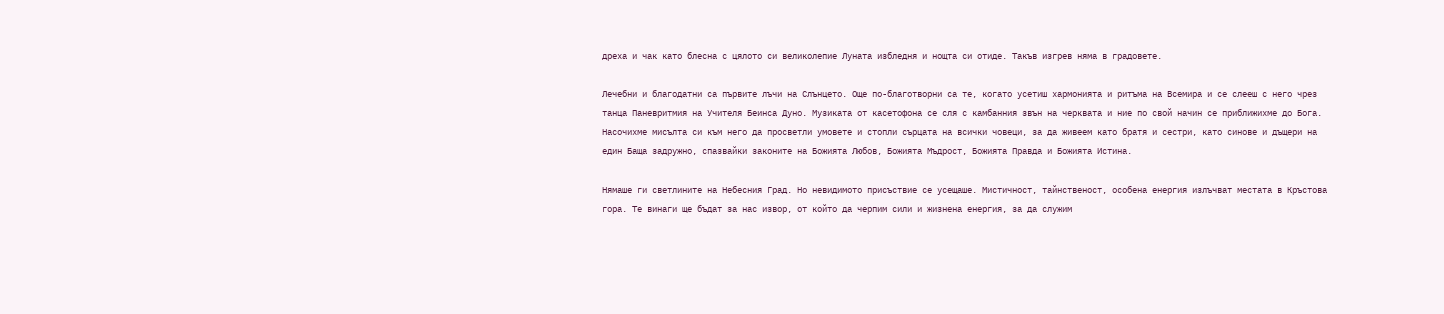дреха и чак като блесна с цялото си великолепие Луната избледня и нощта си отиде. Такъв изгрев няма в градовете.

Лечебни и благодатни са първите лъчи на Слънцето. Още по-благотворни са те, когато усетиш хармонията и ритъма на Всемира и се слееш с него чрез танца Паневритмия на Учителя Беинса Дуно. Музиката от касетофона се сля с камбанния звън на черквата и ние по свой начин се приближихме до Бога. Насочихме мисълта си към него да просветли умовете и стопли сърцата на всички човеци, за да живеем като братя и сестри, като синове и дъщери на един Баща задружно, спазвайки законите на Божията Любов, Божията Мъдрост, Божията Правда и Божията Истина.

Нямаше ги светлините на Небесния Град. Но невидимото присъствие се усещаше. Мистичност, тайнственост, особена енергия излъчват местата в Кръстова гора. Те винаги ще бъдат за нас извор, от който да черпим сили и жизнена енергия, за да служим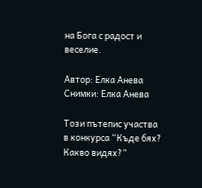на Бога с радост и веселие.

Автор: Елка Анева
Снимки: Елка Анева

Този пътепис участва в конкурса “Къде бях? Какво видях?”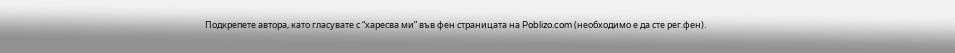Подкрепете автора, като гласувате с “харесва ми” във фен страницата на Poblizo.com (необходимо е да сте рег.фен).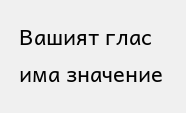Вашият глас има значение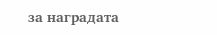за наградата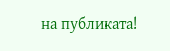на публиката!